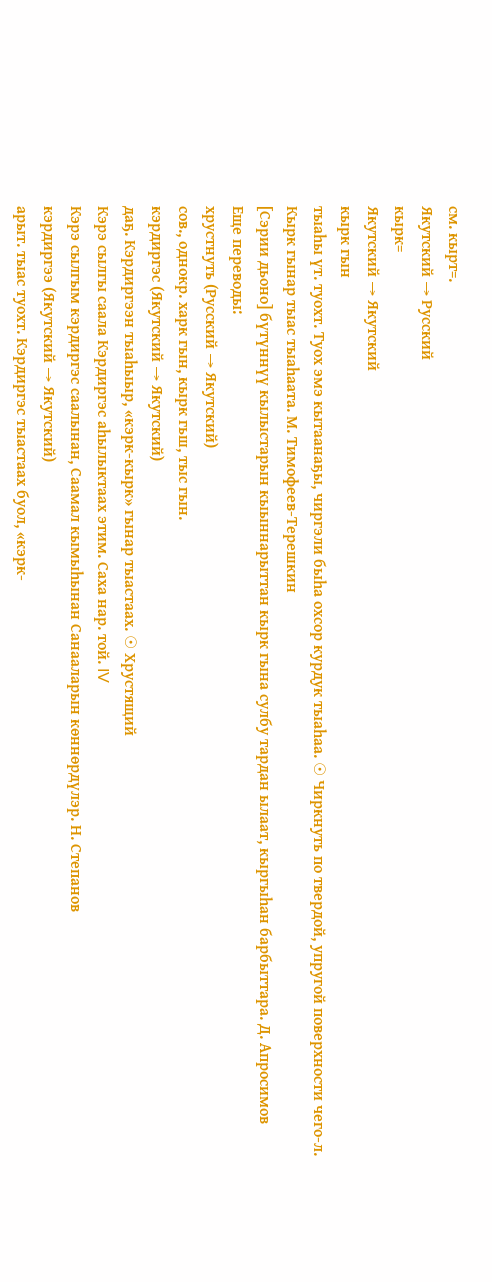см. кырт=.
Якутский → Русский
кырк=
Якутский → Якутский
кырк гын
тыаһы үт. туохт. Туох эмэ кытаанаҕы, чиргэли быһа охсор курдук тыаһаа. ☉ Чиркнуть по твердой, упругой поверхности чего-л.
Кырк гынар тыас тыаһаата. М. Тимофеев-Терешкин
[Сэрии дьоно] бүтүннүү кылыстарын кыыннарыттан кырк гына сулбу тардан ылаат, кыргыһан барбыттара. Д. Апросимов
Еще переводы:
хрустнуть (Русский → Якутский)
сов., однокр. харк гын, кырк гьш, тыс гын.
кэрдиргэс (Якутский → Якутский)
даҕ. Кэрдиргээн тыаһыыр, «кэрк-кырк» гынар тыастаах. ☉ Хрустящий
Кэрэ сылгы саала Кэрдиргэс аһылыктаах этим. Саха нар. той. IV
Кэрэ сылгым кэрдиргэс саалынан, Саамал кымыһынан Санааларын көннөрдүлэр. Н. Степанов
кэрдиргээ (Якутский → Якутский)
арыт. тыас туохт. Кэрдиргэс тыастаах буол, «кэрк-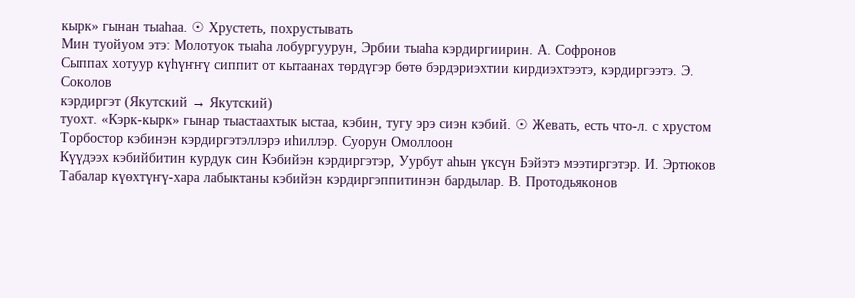кырк» гынан тыаһаа. ☉ Хрустеть, похрустывать
Мин туойуом этэ: Молотуок тыаһа лобургуурун, Эрбии тыаһа кэрдиргиирин. А. Софронов
Сыппах хотуур күһүҥҥү сиппит от кытаанах төрдүгэр бөтө бэрдэриэхтии кирдиэхтээтэ, кэрдиргээтэ. Э. Соколов
кэрдиргэт (Якутский → Якутский)
туохт. «Кэрк-кырк» гынар тыастаахтык ыстаа, кэбин, тугу эрэ сиэн кэбий. ☉ Жевать, есть что-л. с хрустом
Торбостор кэбинэн кэрдиргэтэллэрэ иһиллэр. Суорун Омоллоон
Күүдээх кэбийбитин курдук син Кэбийэн кэрдиргэтэр, Уурбут аһын үксүн Бэйэтэ мээтиргэтэр. И. Эртюков
Табалар күөхтүҥү-хара лабыктаны кэбийэн кэрдиргэппитинэн бардылар. В. Протодьяконов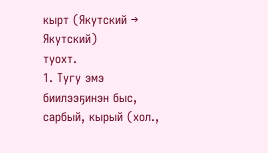кырт (Якутский → Якутский)
туохт.
1. Тугу эмэ биилээҕинэн быс, сарбый, кырый (хол.,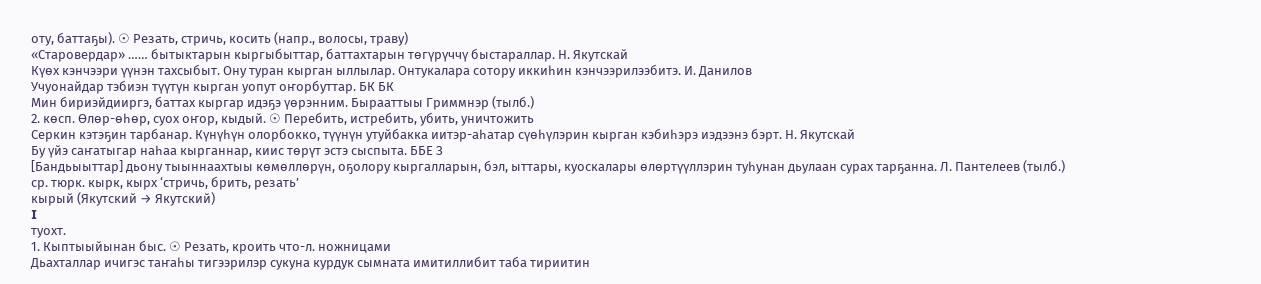оту, баттаҕы). ☉ Резать, стричь, косить (напр., волосы, траву)
«Старовердар» …… бытыктарын кыргыбыттар, баттахтарын төгүрүччү быстараллар. Н. Якутскай
Күөх кэнчээри үүнэн тахсыбыт. Ону туран кырган ыллылар. Онтукалара сотору иккиһин кэнчээрилээбитэ. И. Данилов
Учуонайдар тэбиэн түүтүн кырган уопут оҥорбуттар. БК БК
Мин бириэйдииргэ, баттах кыргар идэҕэ үөрэнним. Бырааттыы Гриммнэр (тылб.)
2. көсп. Өлөр-өһөр, суох оҥор, кыдый. ☉ Перебить, истребить, убить, уничтожить
Серкин кэтэҕин тарбанар. Күнүһүн олорбокко, түүнүн утуйбакка иитэр-аһатар сүөһүлэрин кырган кэбиһэрэ иэдээнэ бэрт. Н. Якутскай
Бу үйэ саҥатыгар наһаа кырганнар, киис төрүт эстэ сыспыта. ББЕ З
[Бандьыыттар] дьону тыыннаахтыы көмөллөрүн, оҕолору кыргалларын, бэл, ыттары, куоскалары өлөртүүллэрин туһунан дьулаан сурах тарҕанна. Л. Пантелеев (тылб.)
ср. тюрк. кырк, кырх ‘стричь, брить, резать’
кырый (Якутский → Якутский)
I
туохт.
1. Кыптыыйынан быс. ☉ Резать, кроить что-л. ножницами
Дьахталлар ичигэс таҥаһы тигээрилэр сукуна курдук сымната имитиллибит таба тириитин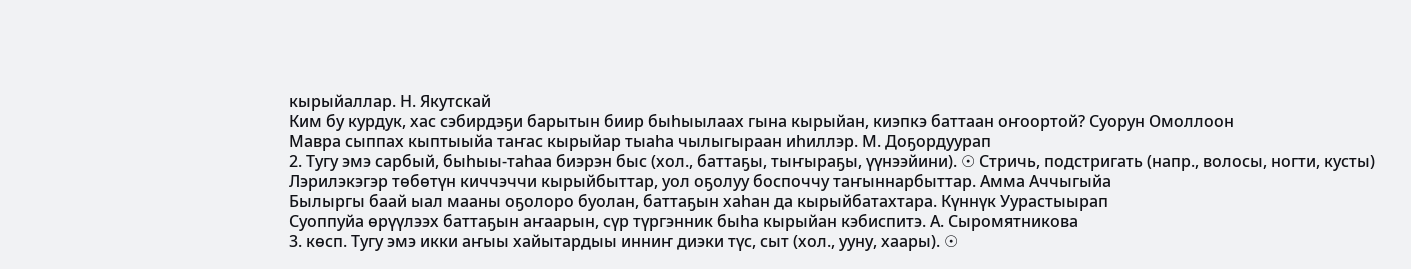кырыйаллар. Н. Якутскай
Ким бу курдук, хас сэбирдэҕи барытын биир быһыылаах гына кырыйан, киэпкэ баттаан оҥоортой? Суорун Омоллоон
Мавра сыппах кыптыыйа таҥас кырыйар тыаһа чылыгыраан иһиллэр. М. Доҕордуурап
2. Тугу эмэ сарбый, быһыы-таһаа биэрэн быс (хол., баттаҕы, тыҥыраҕы, үүнээйини). ☉ Стричь, подстригать (напр., волосы, ногти, кусты)
Лэрилэкэгэр төбөтүн киччэччи кырыйбыттар, уол оҕолуу боспоччу таҥыннарбыттар. Амма Аччыгыйа
Былыргы баай ыал мааны оҕолоро буолан, баттаҕын хаһан да кырыйбатахтара. Күннүк Уурастыырап
Суоппуйа өрүүлээх баттаҕын аҥаарын, сүр түргэнник быһа кырыйан кэбиспитэ. А. Сыромятникова
3. көсп. Тугу эмэ икки аҥыы хайытардыы инниҥ диэки түс, сыт (хол., ууну, хаары). ☉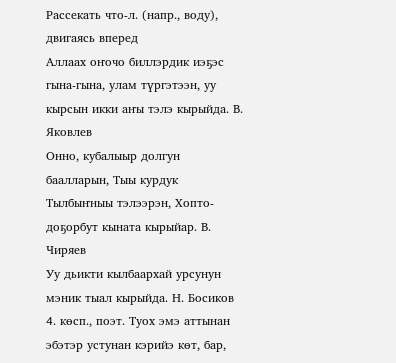Рассекать что-л. (напр., воду), двигаясь вперед
Аллаах оҥочо биллэрдик иэҕэс гына-гына, улам түргэтээн, уу кырсын икки аҥы тэлэ кырыйда. В. Яковлев
Онно, кубалыыр долгун баалларын, Тыы курдук Тылбыҥныы тэлээрэн, Хопто-доҕорбут кыната кырыйар. В. Чиряев
Уу дьикти кылбаархай урсунун мэник тыал кырыйда. Н. Босиков
4. көсп., поэт. Туох эмэ аттынан эбэтэр устунан кэрийэ көт, бар,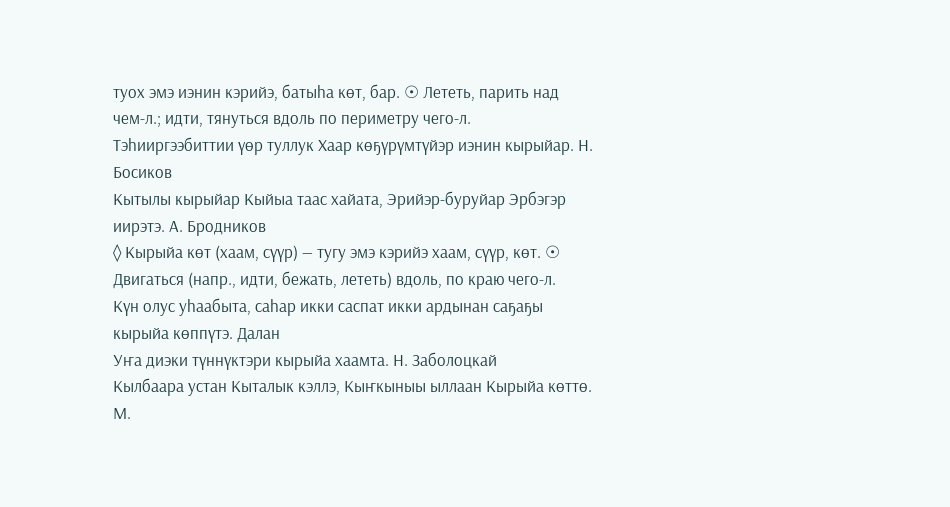туох эмэ иэнин кэрийэ, батыһа көт, бар. ☉ Лететь, парить над чем-л.; идти, тянуться вдоль по периметру чего-л.
Тэһииргээбиттии үөр туллук Хаар көҕүрүмтүйэр иэнин кырыйар. Н. Босиков
Кытылы кырыйар Кыйыа таас хайата, Эрийэр-буруйар Эрбэгэр иирэтэ. А. Бродников
◊ Кырыйа көт (хаам, сүүр) — тугу эмэ кэрийэ хаам, сүүр, көт. ☉ Двигаться (напр., идти, бежать, лететь) вдоль, по краю чего-л.
Күн олус уһаабыта, саһар икки саспат икки ардынан саҕаҕы кырыйа көппүтэ. Далан
Уҥа диэки түннүктэри кырыйа хаамта. Н. Заболоцкай
Кылбаара устан Кыталык кэллэ, Кыҥкыныы ыллаан Кырыйа көттө. М.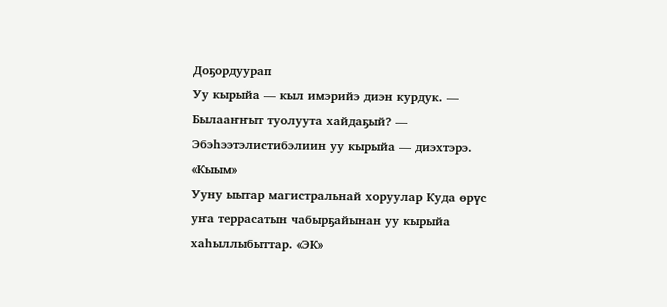Доҕордуурап
Уу кырыйа — кыл имэрийэ диэн курдук. — Былааҥҥыт туолуута хайдаҕый? — Эбэһээтэлистибэлиин уу кырыйа — диэхтэрэ. «Кыым»
Ууну ыытар магистральнай хоруулар Куда өрүс уҥа террасатын чабырҕайынан уу кырыйа хаһыллыбыттар. «ЭК»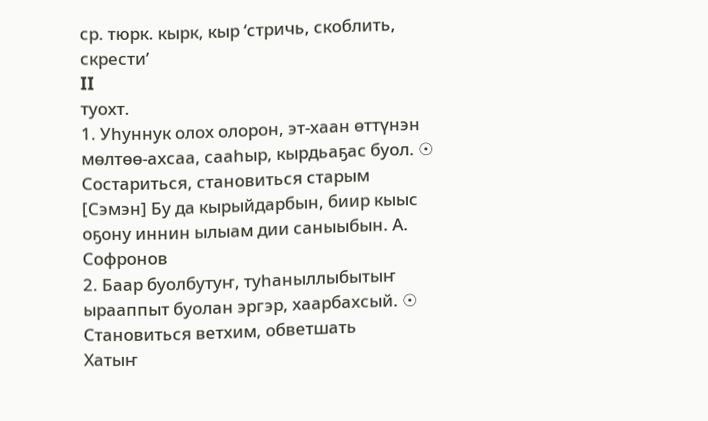ср. тюрк. кырк, кыр ‘стричь, скоблить, скрести’
II
туохт.
1. Уһуннук олох олорон, эт-хаан өттүнэн мөлтөө-ахсаа, сааһыр, кырдьаҕас буол. ☉ Состариться, становиться старым
[Сэмэн] Бу да кырыйдарбын, биир кыыс оҕону иннин ылыам дии саныыбын. А. Софронов
2. Баар буолбутуҥ, туһаныллыбытыҥ ырааппыт буолан эргэр, хаарбахсый. ☉ Становиться ветхим, обветшать
Хатыҥ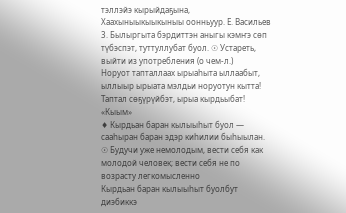тэллэйэ кырыйдаҕына, Хаахыныыкыыкыныы оонньуур. Е. Васильев
3. Былыргыта бэрдиттэн аныгы кэмҥэ сөп түбэспэт, туттуллубат буол. ☉ Устареть, выйти из употребления (о чем-л.)
Норуот тапталлаах ырыаһыта ыллаабыт, ыллыыр ырыата мэлдьи норуотун кытта! Таптал сөҕүрүйбэт, ырыа кырдьыбат! «Кыым»
♦ Кырдьан баран кылыыһыт буол — сааһыран баран эдэр киһилии быһыылан. ☉ Будучи уже немолодым, вести себя как молодой человек; вести себя не по возрасту легкомысленно
Кырдьан баран кылыыһыт буолбут диэбиккэ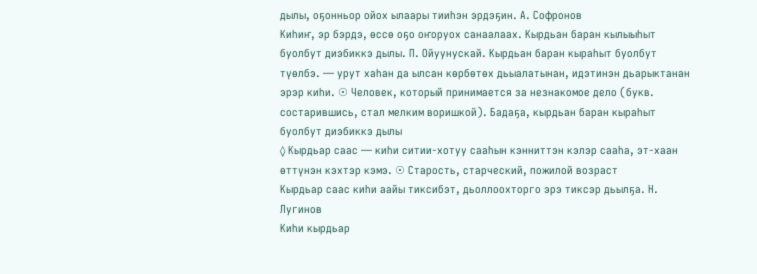дылы, оҕонньор ойох ылаары тииһэн эрдэҕин. А. Софронов
Киһиҥ, эр бэрдэ, өссө оҕо оҥоруох санаалаах. Кырдьан баран кылыыһыт буолбут диэбиккэ дылы. П. Ойуунускай. Кырдьан баран кыраһыт буолбут түөлбэ. — урут хаһан да ылсан көрбөтөх дьыалатынан, идэтинэн дьарыктанан эрэр киһи. ☉ Человек, который принимается за незнакомое дело (букв. состарившись, стал мелким воришкой). Бадаҕа, кырдьан баран кыраһыт буолбут диэбиккэ дылы
◊ Кырдьар саас — киһи ситии-хотуу сааһын кэнниттэн кэлэр сааһа, эт-хаан өттүнэн кэхтэр кэмэ. ☉ Старость, старческий, пожилой возраст
Кырдьар саас киһи аайы тиксибэт, дьоллоохторго эрэ тиксэр дьылҕа. Н. Лугинов
Киһи кырдьар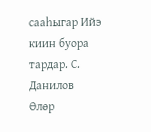сааһыгар Ийэ киин буора тардар. С. Данилов
Өлөр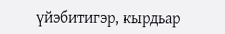үйэбитигэр, кырдьар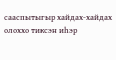сааспытыгыр хайдах-хайдах олоххо тиксэн иһэр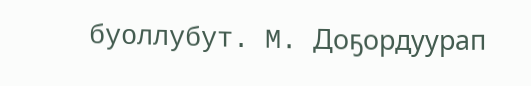буоллубут. М. Доҕордуурап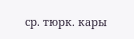ср. тюрк. кары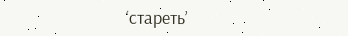‘стареть’